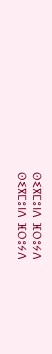ⵙⵉⴳⵎⵓⵏⴷ ⴼⵔⵓⵢⴷ
ⵙⵉⴳⵎⵓⵏⴷ ⴼⵔⵓⵢⴷ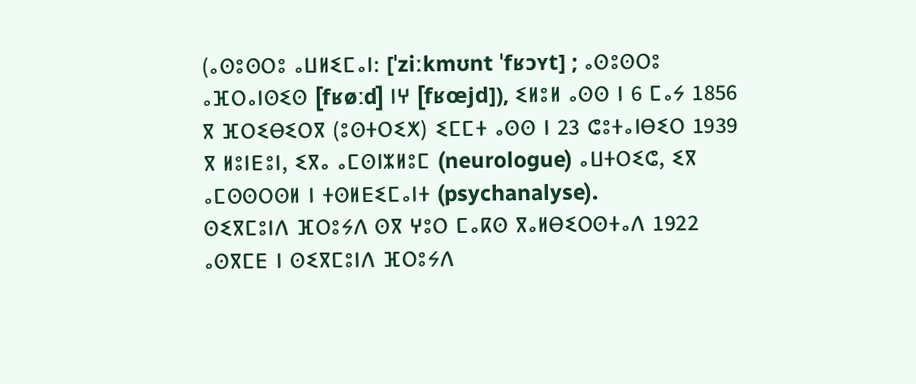(ⴰⵙⵓⵙⵔⵓ ⴰⵡⵍⵉⵎⴰⵏ: [ˈziːkmʊnt ˈfʁɔʏt] ; ⴰⵙⵓⵙⵔⵓ ⴰⴼⵔⴰⵏⵙⵉⵙ [fʁøːd] ⵏⵖ [fʁœjd]), ⵉⵍⵓⵍ ⴰⵙⵙ ⵏ 6 ⵎⴰⵢ 1856 ⴳ ⴼⵔⵉⴱⵉⵔⴳ (ⵓⵙⵜⵔⵉⵅ) ⵉⵎⵎⵜ ⴰⵙⵙ ⵏ 23 ⵛⵓⵜⴰⵏⴱⵉⵔ 1939 ⴳ ⵍⵓⵏⴹⵓⵏ, ⵉⴳⴰ ⴰⵎⵙⵏⵣⵍⵓⵎ (neurologue) ⴰⵡⵜⵔⵉⵛ, ⵉⴳ ⴰⵎⵙⵙⵔⵙⵍ ⵏ ⵜⵙⵍⴹⵉⵎⴰⵏⵜ (psychanalyse).
ⵙⵉⴳⵎⵓⵏⴷ ⴼⵔⵓⵢⴷ ⵙⴳ ⵖⵓⵔ ⵎⴰⴽⵙ ⴳⴰⵍⴱⵉⵔⵙⵜⴰⴷ 1922
ⴰⵙⴳⵎⴹ ⵏ ⵙⵉⴳⵎⵓⵏⴷ ⴼⵔⵓⵢⴷ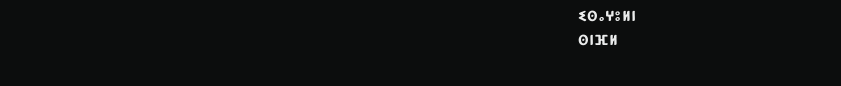ⵉⵙⴰⵖⵓⵍⵏ
ⵙⵏⴼⵍ